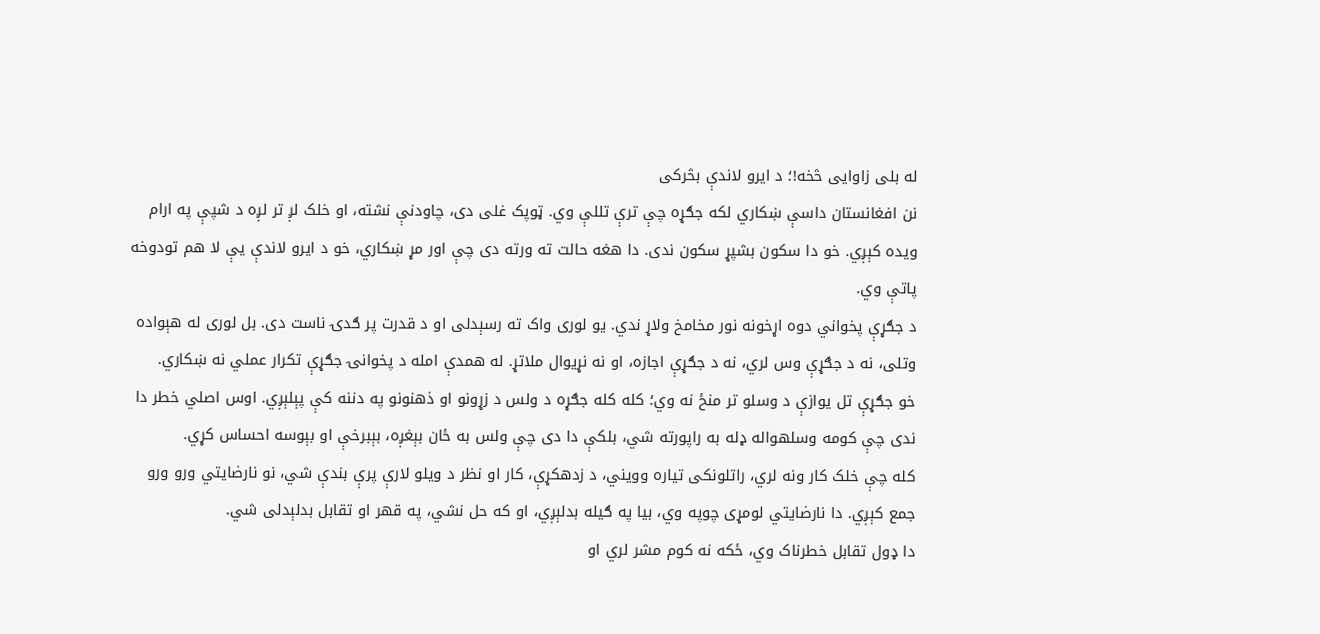له بلی زاوایی څخه!؛ د ایرو لاندې بڅرکی
نن افغانستان داسې ښکاري لکه جګړه چې ترې تللې وي. ټوپک غلی دی، چاودنې نشته، او خلک لږ تر لږه د شپې په ارام ویده کېږي. خو دا سکون بشپړ سکون ندی. دا هغه حالت ته ورته دی چې اور مړ ښکاري، خو د ایرو لاندې یې لا هم تودوخه پاتې وي.
د جګړې پخواني دوه اړخونه نور مخامخ ولاړ ندي. یو لوری واک ته رسېدلی او د قدرت پر ګدۍ ناست دی. بل لوری له هېواده وتلی، نه د جګړې وس لري، نه د جګړې اجازه، او نه نړیوال ملاتړ. له همدې امله د پخوانۍ جګړې تکرار عملي نه ښکاري.
خو جګړې تل یوازې د وسلو تر منځ نه وي؛ کله کله جګړه د ولس د زړونو او ذهنونو په دننه کې پېلېږي. اوس اصلي خطر دا ندی چې کومه وسلهواله ډله به راپورته شي، بلکې دا دی چې ولس به ځان بېغږه، بېبرخې او بېوسه احساس کړي.
کله چې خلک کار ونه لري، راتلونکی تیاره وویني، د زدهکړې، کار او نظر د ویلو لارې پرې بندې شي، نو نارضایتي ورو ورو جمع کېږي. دا نارضایتي لومړی چوپه وي، بیا په ګیله بدلېږي، او که حل نشي، په قهر او تقابل بدلېدلی شي.
دا ډول تقابل خطرناک وي، ځکه نه کوم مشر لري او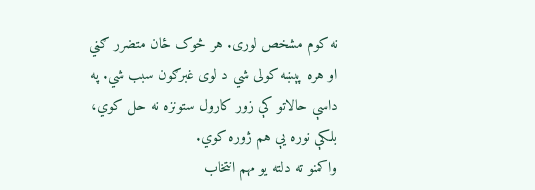نه کوم مشخص لوری. هر څوک ځان متضرر ګڼي او هره پېښه کولی شي د لوی غبرګون سبب شي. په داسې حالاتو کې زور کارول ستونزه نه حل کوي، بلکې نوره یې هم ژوره کوي.
واکمنو ته دلته یو مهم انتخاب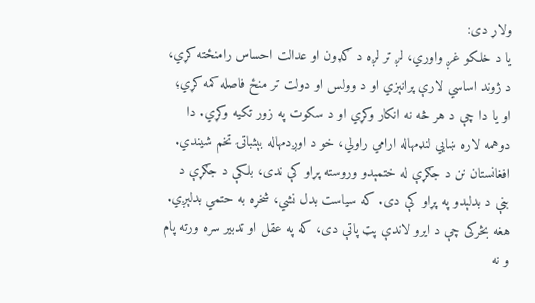ولاړ دی:
یا د خلکو غږ واوري، لږ تر لږه د ګډون او عدالت احساس رامنځته کړي، د ژوند اساسي لارې پرانېزي او د وولس او دولت تر منځ فاصله کمه کړي؛
او یا دا چې د هر څه نه انکار وکړي او د سکوت په زور تکیه وکړي. دا دوهمه لاره ښايي لنډمهاله ارامي راولي، خو د اوږدمهاله بېثباتۍ تخم شیندي.
افغانستان نن د جګړې له ختمېدو وروسته پړاو کې ندی، بلکې د جګړې د بڼې د بدلېدو په پړاو کې دی. که سیاست بدل نشي، شخړه به حتمي بدلېږي.
هغه بڅرکی چې د ایرو لاندې پټ پاتې دی، که په عقل او تدبیر سره ورته پام و نه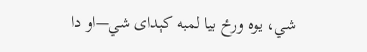شي، یوه ورځ بیا لمبه کېدای شي—او دا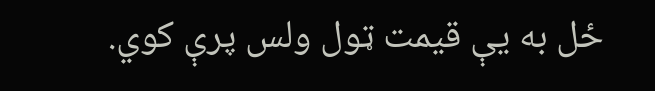ځل به یې قیمت ټول ولس پرې کوي.